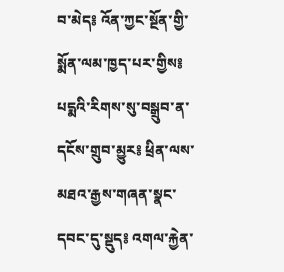བ་མེད༔ འོན་ཀྱང་སྔོན་གྱི་སྨོན་ལམ་ཁྱད་པར་གྱིས༔ པདྨའི་རིགས་སུ་བསྒྲུབ་ན་དངོས་གྲུབ་མྱུར༔ ཕྲིན་ལས་མཐའ་རྒྱས་གཞན་སྣང་དབང་དུ་སྡུད༔ འགལ་རྐྱེན་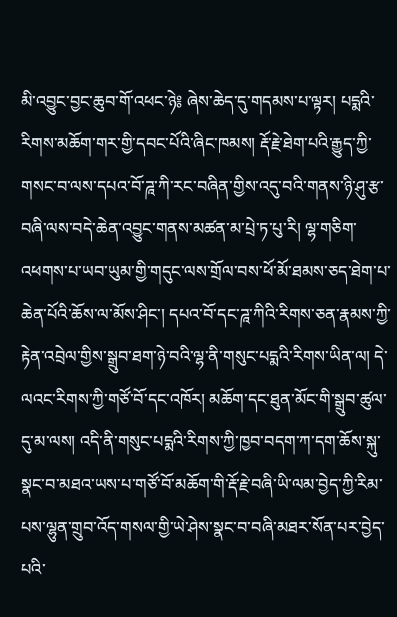མི་འབྱུང་བྱང་ཆུབ་གོ་འཕང་ཉེ༔ ཞེས་ཆེད་དུ་གདམས་པ་ལྟར། པདྨའི་རིགས་མཆོག་གར་གྱི་དབང་པོའི་ཞིང་ཁམས། རྡོ་རྗེ་ཐེག་པའི་རྒྱུད་ཀྱི་གསང་བ་ལས་དཔའ་བོ་ཌཱ་ཀི་རང་བཞིན་གྱིས་འདུ་བའི་གནས་ཉི་ཤུ་རྩ་བཞི་ལས་བདེ་ཆེན་འབྱུང་གནས་མཚན་མ་པྲེ་ཏ་པུ་རི། ལྷ་གཅིག་འཕགས་པ་ཡབ་ཡུམ་གྱི་གདུང་ལས་གྲོལ་བས་ཕོ་མོ་ཐམས་ཅད་ཐེག་པ་ཆེན་པོའི་ཆོས་ལ་མོས་ཤིང་། དཔའ་བོ་དང་ཌཱ་ཀིའི་རིགས་ཅན་རྣམས་ཀྱི་རྟེན་འབྲེལ་གྱིས་སྒྲུབ་ཐག་ཉེ་བའི་ལྷ་ནི་གསུང་པདྨའི་རིགས་ཡིན་ལ། དེ་ལའང་རིགས་ཀྱི་གཙོ་བོ་དང་འཁོར། མཆོག་དང་ཐུན་མོང་གི་སྒྲུབ་ཚུལ་དུ་མ་ལས། འདི་ནི་གསུང་པདྨའི་རིགས་ཀྱི་ཁྱབ་བདག་ཀ་དག་ཆོས་སྐུ་སྣང་བ་མཐའ་ཡས་པ་གཙོ་བོ་མཆོག་གི་རྡོ་རྗེ་བཞི་ཡི་ལམ་བྱེད་ཀྱི་རིམ་པས་ལྷུན་གྲུབ་འོད་གསལ་གྱི་ཡེ་ཤེས་སྣང་བ་བཞི་མཐར་སོན་པར་བྱེད་པའི་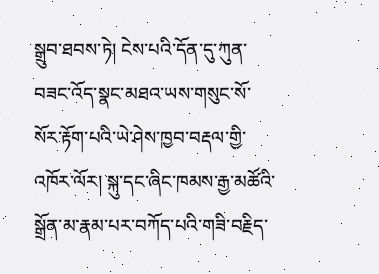སྒྲུབ་ཐབས་ཏེ། ངེས་པའི་དོན་དུ་ཀུན་བཟང་འོད་སྣང་མཐའ་ཡས་གསུང་སོ་སོར་རྟོག་པའི་ཡེ་ཤེས་ཁྱབ་བརྡལ་གྱི་འཁོར་ལོར། སྐུ་དང་ཞིང་ཁམས་རྒྱ་མཚོའི་སྒྲོན་མ་རྣམ་པར་བཀོད་པའི་གཟི་བརྗིད་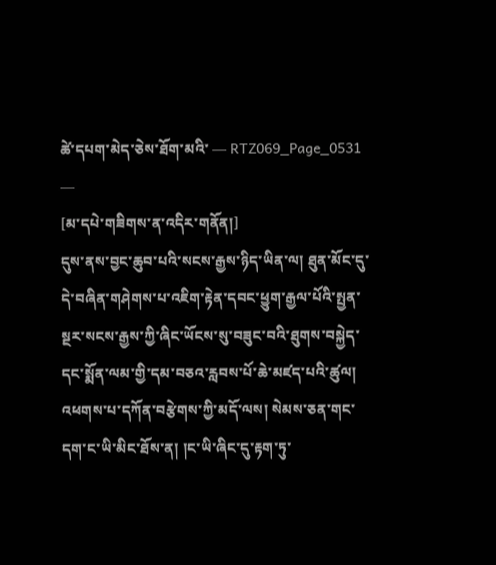ཚེ་དཔག་མེད་ཅེས་ཐོག་མའི་ ― RTZ069_Page_0531 ―
[མ་དཔེ་གཟིགས་ན་འདིར་གནོན།]
དུས་ནས་བྱང་ཆུབ་པའི་སངས་རྒྱས་ཉིད་ཡིན་ལ། ཐུན་མོང་དུ་དེ་བཞིན་གཤེགས་པ་འཇིག་རྟེན་དབང་ཕྱུག་རྒྱལ་པོའི་སྤྱན་སྔར་སངས་རྒྱས་ཀྱི་ཞིང་ཡོངས་སུ་བཟུང་བའི་ཐུགས་བསྐྱེད་དང་སྨོན་ལམ་གྱི་དམ་བཅའ་རླབས་པོ་ཆེ་མཛད་པའི་ཚུལ། འཕགས་པ་དཀོན་བརྩེགས་ཀྱི་མདོ་ལས། སེམས་ཅན་གང་དག་ང་ཡི་མིང་ཐོས་ན། །ང་ཡི་ཞིང་དུ་རྟག་ཏུ་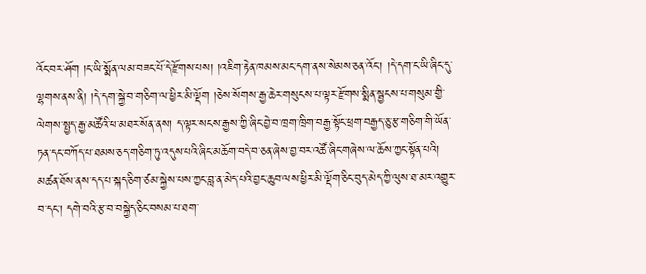འོང་བར་ཤོག །ང་ཡི་སྨོན་ལམ་བཟང་པོ་དེ་རྫོགས་པས། །འཇིག་རྟེན་ཁམས་མང་དག་ནས་སེམས་ཅན་འོང་། །དེ་དག་ང་ཡི་ཞིང་དུ་ལྷགས་ནས་ནི། །དེ་དག་སྐྱེ་བ་གཅིག་ལ་ཕྱིར་མི་ལྡོག །ཅེས་སོགས་རྒྱ་ཆེར་གསུངས་པ་ལྟར་རྫོགས་སྨིན་སྦྱངས་པ་གསུམ་གྱི་ལེགས་སྤྱད་རྒྱ་མཚོའི་ཕ་མཐར་སོན་ནས། ད་ལྟར་སངས་རྒྱས་ཀྱི་ཞིང་བྱེ་བ་ཁྲག་ཁྲིག་བརྒྱ་སྟོང་ཕྲག་བརྒྱད་ཅུ་རྩ་གཅིག་གི་ཡོན་ཏན་དང་བཀོད་པ་ཐམས་ཅད་གཅིག་ཏུ་འདུས་པའི་ཞིང་མཆོག་བདེ་བ་ཅན་ཞེས་བྱ་བར་འཚོ་ཞིང་གཞེས་ལ་ཆོས་ཀྱང་སྟོན་པའི། མཚན་ཐོས་ནས་དད་པ་སྐད་ཅིག་ཙམ་སྐྱེས་པས་ཀྱང་བླ་ན་མེད་པའི་བྱང་ཆུབ་ལས་ཕྱིར་མི་ལྡོག་ཅིང་བུད་མེད་ཀྱི་ལུས་ཐ་མར་འགྱུར་བ་དང་། དགེ་བའི་རྩ་བ་བསྐྱེད་ཅིང་བསམ་པ་ཐག་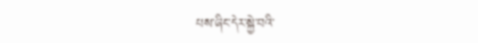པས་ཞིང་དེར་སྐྱེ་བའི་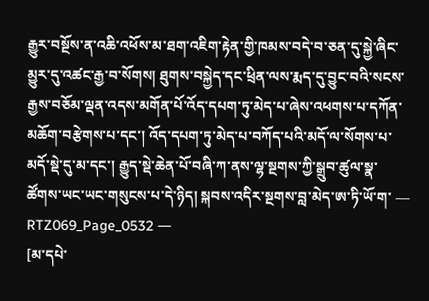རྒྱུར་བསྔོས་ན་འཆི་འཕོས་མ་ཐག་འཇིག་རྟེན་གྱི་ཁམས་བདེ་བ་ཅན་དུ་སྐྱེ་ཞིང་མྱུར་དུ་འཚང་རྒྱ་བ་སོགས། ཐུགས་བསྐྱེད་དང་ཕྲིན་ལས་རྨད་དུ་བྱུང་བའི་སངས་རྒྱས་བཅོམ་ལྡན་འདས་མགོན་པོ་འོད་དཔག་ཏུ་མེད་པ་ཞེས་འཕགས་པ་དཀོན་མཆོག་བརྩེགས་པ་དང་། འོད་དཔག་ཏུ་མེད་པ་བཀོད་པའི་མདོ་ལ་སོགས་པ་མདོ་སྡེ་དུ་མ་དང་། རྒྱུད་སྡེ་ཆེན་པོ་བཞི་ཀ་ནས་ལྷ་སྔགས་ཀྱི་སྒྲུབ་ཚུལ་སྣ་ཚོགས་ཡང་ཡང་གསུངས་པ་དེ་ཉིད། སྐབས་འདིར་སྔགས་བླ་མེད་ཨ་ཏི་ཡོ་ག་ ― RTZ069_Page_0532 ―
[མ་དཔེ་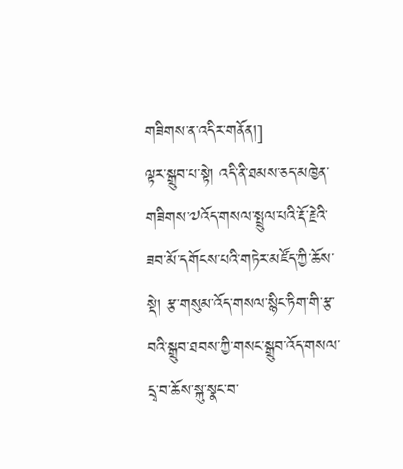གཟིགས་ན་འདིར་གནོན།]
ལྟར་སྒྲུབ་པ་སྟེ། འདི་ནི་ཐམས་ཅད་མཁྱེན་གཟིགས་༧འོད་གསལ་སྤྲུལ་པའི་རྡོ་རྗེའི་ཟབ་མོ་དགོངས་པའི་གཏེར་མཛོད་ཀྱི་ཆོས་སྡེ། རྩ་གསུམ་འོད་གསལ་སྙིང་ཏིག་གི་རྩ་བའི་སྒྲུབ་ཐབས་ཀྱི་གསང་སྒྲུབ་འོད་གསལ་དྲྭ་བ་ཆོས་སྐུ་སྣང་བ་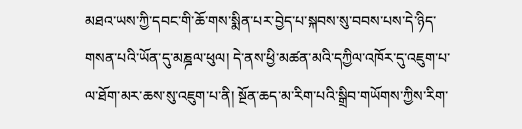མཐའ་ཡས་ཀྱི་དབང་གི་ཆོ་གས་སྨིན་པར་བྱེད་པ་སྐབས་སུ་བབས་པས་དེ་ཉིད་གསན་པའི་ཡོན་དུ་མཎྜལ་ཕུལ། དེ་ནས་ཕྱི་མཚན་མའི་དཀྱིལ་འཁོར་དུ་འཇུག་པ་ལ་ཐོག་མར་ཆས་སུ་འཇུག་པ་ནི། སྔོན་ཆད་མ་རིག་པའི་སྒྲིབ་གཡོགས་ཀྱིས་རིག་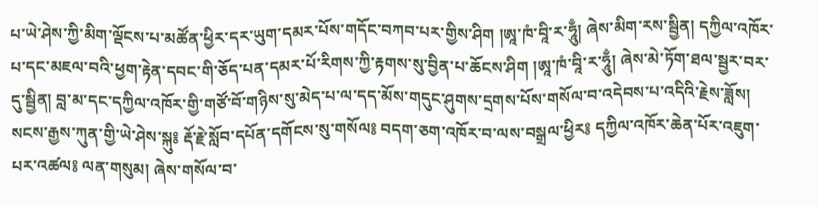པ་ཡེ་ཤེས་ཀྱི་མིག་ལྡོངས་པ་མཚོན་ཕྱིར་དར་ཡུག་དམར་པོས་གདོང་བཀབ་པར་གྱིས་ཤིག །ཨཱ་ཁཾ་བཱི་ར་ཧཱུྃ། ཞེས་མིག་རས་སྦྱིན། དཀྱིལ་འཁོར་པ་དང་མཇལ་བའི་ཕྱག་རྟེན་དབང་གི་ཅོད་པན་དམར་པོ་རིགས་ཀྱི་རྟགས་སུ་བྱིན་པ་ཆོངས་ཤིག །ཨཱ་ཁཾ་བཱི་ར་ཧཱུྃ། ཞེས་མེ་ཏོག་ཐལ་སྦྱར་བར་དུ་སྦྱིན། བླ་མ་དང་དཀྱིལ་འཁོར་གྱི་གཙོ་བོ་གཉིས་སུ་མེད་པ་ལ་དད་མོས་གདུང་ཤུགས་དྲགས་པོས་གསོལ་བ་འདེབས་པ་འདིའི་རྗེས་ཟློས། སངས་རྒྱས་ཀུན་གྱི་ཡེ་ཤེས་སྐུ༔ རྡོ་རྗེ་སློབ་དཔོན་དགོངས་སུ་གསོལ༔ བདག་ཅག་འཁོར་བ་ལས་བསྒྲལ་ཕྱིར༔ དཀྱིལ་འཁོར་ཆེན་པོར་འཇུག་པར་འཚལ༔ ལན་གསུམ། ཞེས་གསོལ་བ་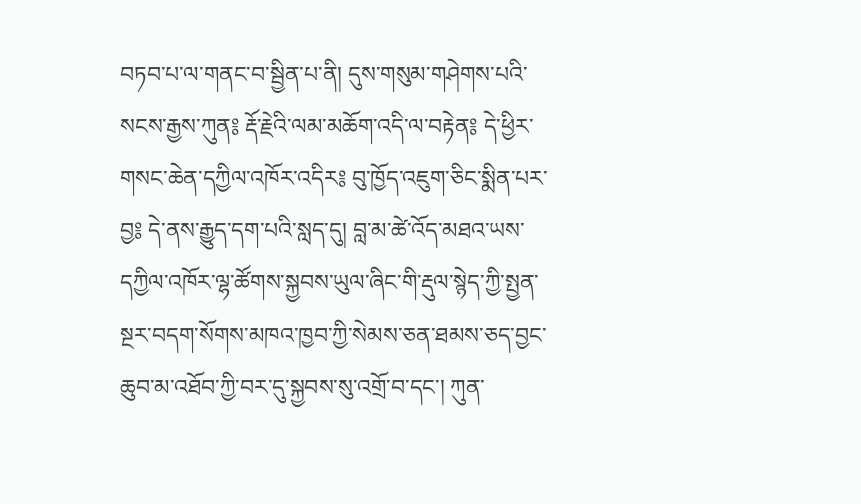བཏབ་པ་ལ་གནང་བ་སྦྱིན་པ་ནི། དུས་གསུམ་གཤེགས་པའི་སངས་རྒྱས་ཀུན༔ རྡོ་རྗེའི་ལམ་མཆོག་འདི་ལ་བརྟེན༔ དེ་ཕྱིར་གསང་ཆེན་དཀྱིལ་འཁོར་འདིར༔ བུ་ཁྱོད་འཇུག་ཅིང་སྨིན་པར་བྱ༔ དེ་ནས་རྒྱུད་དག་པའི་སླད་དུ། བླ་མ་ཚེ་འོད་མཐའ་ཡས་དཀྱིལ་འཁོར་ལྷ་ཚོགས་སྐྱབས་ཡུལ་ཞིང་གི་རྡུལ་སྙེད་ཀྱི་སྤྱན་སྔར་བདག་སོགས་མཁའ་ཁྱབ་ཀྱི་སེམས་ཅན་ཐམས་ཅད་བྱང་ཆུབ་མ་འཐོབ་ཀྱི་བར་དུ་སྐྱབས་སུ་འགྲོ་བ་དང་། ཀུན་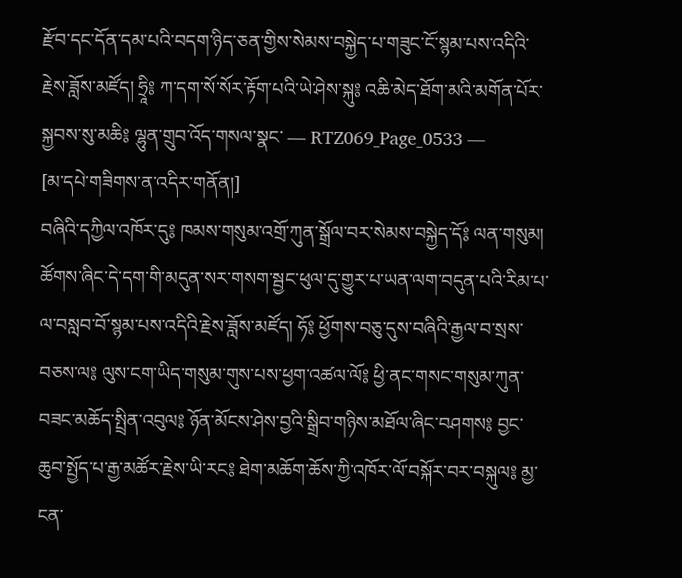རྫོབ་དང་དོན་དམ་པའི་བདག་ཉིད་ཅན་གྱིས་སེམས་བསྐྱེད་པ་གཟུང་ངོ་སྙམ་པས་འདིའི་རྗེས་ཟློས་མཛོད། ཧྲཱི༔ ཀ་དག་སོ་སོར་རྟོག་པའི་ཡེ་ཤེས་སྐུ༔ འཆི་མེད་ཐོག་མའི་མགོན་པོར་སྐྱབས་སུ་མཆི༔ ལྷུན་གྲུབ་འོད་གསལ་སྣང་ ― RTZ069_Page_0533 ―
[མ་དཔེ་གཟིགས་ན་འདིར་གནོན།]
བཞིའི་དཀྱིལ་འཁོར་དུ༔ ཁམས་གསུམ་འགྲོ་ཀུན་སྒྲོལ་བར་སེམས་བསྐྱེད་དོ༔ ལན་གསུམ། ཚོགས་ཞིང་དེ་དག་གི་མདུན་སར་གསག་སྦྱང་ཕུལ་དུ་གྱུར་པ་ཡན་ལག་བདུན་པའི་རིམ་པ་ལ་བསླབ་བོ་སྙམ་པས་འདིའི་རྗེས་ཟློས་མཛོད། ཧོ༔ ཕྱོགས་བཅུ་དུས་བཞིའི་རྒྱལ་བ་སྲས་བཅས་ལ༔ ལུས་ངག་ཡིད་གསུམ་གུས་པས་ཕྱག་འཚལ་ལོ༔ ཕྱི་ནང་གསང་གསུམ་ཀུན་བཟང་མཆོད་སྤྲིན་འབུལ༔ ཉོན་མོངས་ཤེས་བྱའི་སྒྲིབ་གཉིས་མཐོལ་ཞིང་བཤགས༔ བྱང་ཆུབ་སྤྱོད་པ་རྒྱ་མཚོར་རྗེས་ཡི་རང༔ ཐེག་མཆོག་ཆོས་ཀྱི་འཁོར་ལོ་བསྐོར་བར་བསྐུལ༔ མྱ་ངན་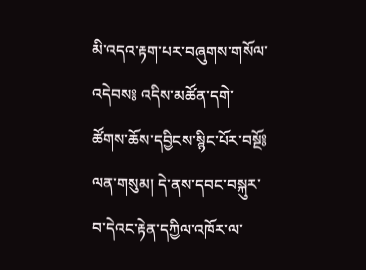མི་འདའ་རྟག་པར་བཞུགས་གསོལ་འདེབས༔ འདིས་མཚོན་དགེ་ཚོགས་ཆོས་དབྱིངས་སྙིང་པོར་བསྔོ༔ ལན་གསུམ། དེ་ནས་དབང་བསྐུར་བ་དེའང་རྟེན་དཀྱིལ་འཁོར་ལ་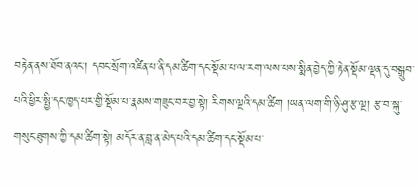བརྟེན་ནས་ཐོབ་ནའང་། དབང་སྲོག་འཛིན་པ་ནི་དམ་ཚིག་དང་སྡོམ་པ་ལ་རག་ལས་པས་སྨིན་བྱེད་ཀྱི་རྟེན་སྡོམ་ལྡན་དུ་བསྒྲུབ་པའི་ཕྱིར་སྤྱི་དང་ཁྱད་པར་གྱི་སྡོམ་པ་རྣམས་གཟུང་བར་བྱ་སྟེ། རིགས་ལྔའི་དམ་ཚིག །ཡན་ལག་གི་ཉི་ཤུ་རྩ་ལྔ། རྩ་བ་སྐུ་གསུང་ཐུགས་ཀྱི་དམ་ཚིག་སྟེ། མདོར་ན་བླ་ན་མེད་པའི་དམ་ཚིག་དང་སྡོམ་པ་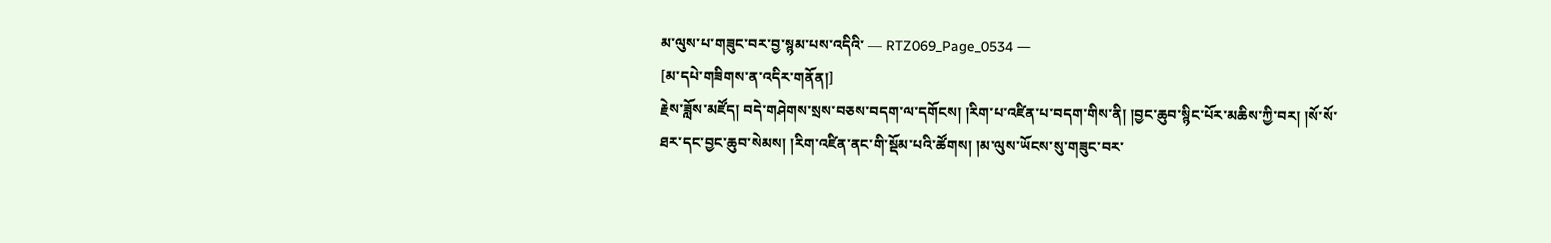མ་ལུས་པ་གཟུང་བར་བྱ་སྙམ་པས་འདིའི་ ― RTZ069_Page_0534 ―
[མ་དཔེ་གཟིགས་ན་འདིར་གནོན།]
རྗེས་ཟློས་མཛོད། བདེ་གཤེགས་སྲས་བཅས་བདག་ལ་དགོངས། །རིག་པ་འཛིན་པ་བདག་གིས་ནི། །བྱང་ཆུབ་སྙིང་པོར་མཆིས་ཀྱི་བར། །སོ་སོ་ཐར་དང་བྱང་ཆུབ་སེམས། །རིག་འཛིན་ནང་གི་སྡོམ་པའི་ཚོགས། །མ་ལུས་ཡོངས་སུ་གཟུང་བར་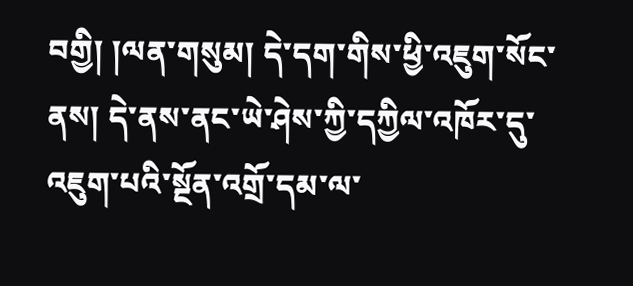བགྱི། །ལན་གསུམ། དེ་དག་གིས་ཕྱི་འཇུག་སོང་ནས། དེ་ནས་ནང་ཡེ་ཤེས་ཀྱི་དཀྱིལ་འཁོར་དུ་འཇུག་པའི་སྔོན་འགྲོ་དམ་ལ་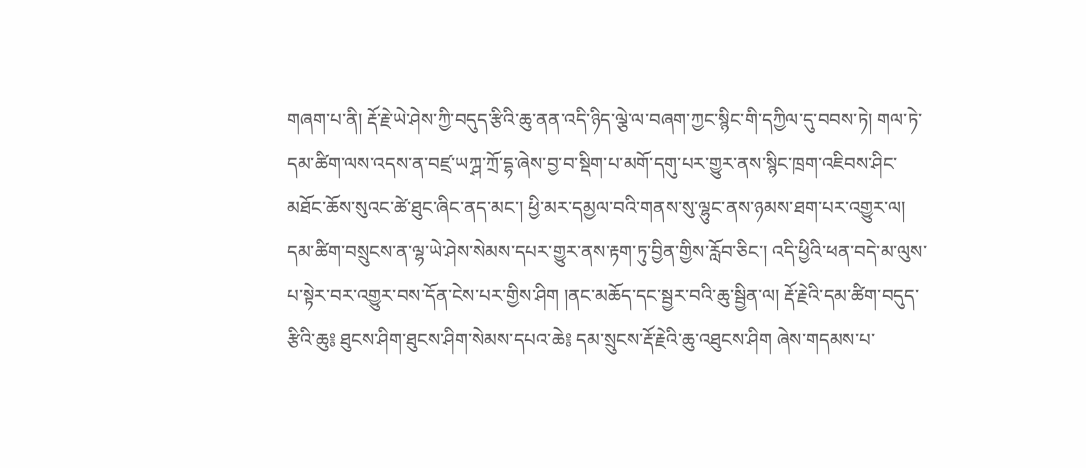གཞག་པ་ནི། རྡོ་རྗེ་ཡེ་ཤེས་ཀྱི་བདུད་རྩིའི་ཆུ་ནན་འདི་ཉིད་ལྕེ་ལ་བཞག་ཀྱང་སྙིང་གི་དཀྱིལ་དུ་བབས་ཏེ། གལ་ཏེ་དམ་ཚིག་ལས་འདས་ན་བཛྲ་ཡཀྴ་ཀྲོ་དྷ་ཞེས་བྱ་བ་སྡིག་པ་མགོ་དགུ་པར་གྱུར་ནས་སྙིང་ཁྲག་འཇིབས་ཤིང་མཐོང་ཆོས་སུའང་ཚེ་ཐུང་ཞིང་ནད་མང་། ཕྱི་མར་དམྱལ་བའི་གནས་སུ་ལྷུང་ནས་ཉམས་ཐག་པར་འགྱུར་ལ། དམ་ཚིག་བསྲུངས་ན་ལྷ་ཡེ་ཤེས་སེམས་དཔར་གྱུར་ནས་རྟག་ཏུ་བྱིན་གྱིས་རློབ་ཅིང་། འདི་ཕྱིའི་ཕན་བདེ་མ་ལུས་པ་སྟེར་བར་འགྱུར་བས་དོན་ངེས་པར་གྱིས་ཤིག །ནང་མཆོད་དང་སྦྱར་བའི་ཆུ་སྦྱིན་ལ། རྡོ་རྗེའི་དམ་ཚིག་བདུད་རྩིའི་ཆུ༔ ཐུངས་ཤིག་ཐུངས་ཤིག་སེམས་དཔའ་ཆེ༔ དམ་སྲུངས་རྡོ་རྗེའི་ཆུ་འཐུངས་ཤིག ཞེས་གདམས་པ་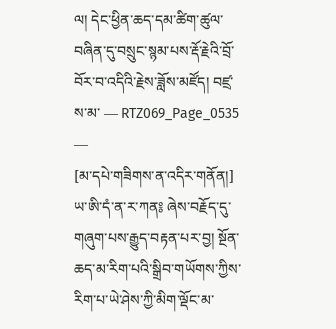ལ། དེང་ཕྱིན་ཆད་དམ་ཚིག་ཚུལ་བཞིན་དུ་བསྲུང་སྙམ་པས་རྡོ་རྗེའི་བྲོ་བོར་བ་འདིའི་རྗེས་ཟློས་མཛོད། བཛྲ་ས་མ་ ― RTZ069_Page_0535 ―
[མ་དཔེ་གཟིགས་ན་འདིར་གནོན།]
ཡ་ཨི་དཾ་ན་ར་ཀན༔ ཞེས་བརྗོད་དུ་གཞུག་པས་རྒྱུད་བརྟན་པར་བྱ། སྔོན་ཆད་མ་རིག་པའི་སྒྲིབ་གཡོགས་ཀྱིས་རིག་པ་ཡེ་ཤེས་ཀྱི་མིག་ལྡོང་མ་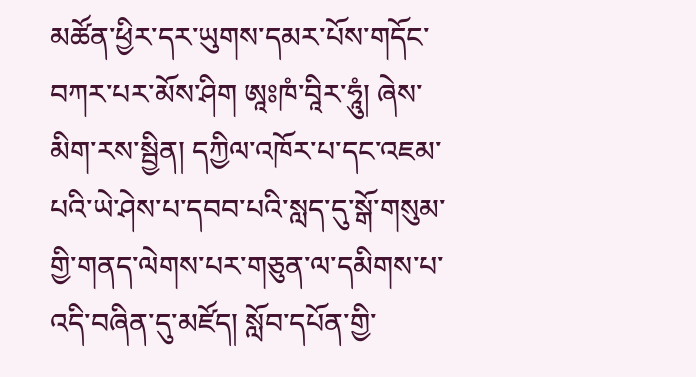མཚོན་ཕྱིར་དར་ཡུགས་དམར་པོས་གདོང་བཀར་པར་མོས་ཤིག ཨཱཿཁཾ་བཱིར་ཧཱུཾ། ཞེས་མིག་རས་སྦྱིན། དཀྱིལ་འཁོར་པ་དང་འཇམ་པའི་ཡེ་ཤེས་པ་དབབ་པའི་སླད་དུ་སྒོ་གསུམ་གྱི་གནད་ལེགས་པར་གཅུན་ལ་དམིགས་པ་འདི་བཞིན་དུ་མཛོད། སློབ་དཔོན་གྱི་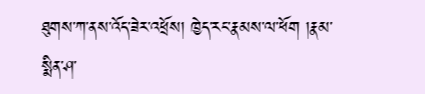ཐུགས་ཀ་ནས་འོད་ཟེར་འཕྲོས། ཁྱེད་རང་རྣམས་ལ་ཕོག །རྣམ་སྨིན་ཤ་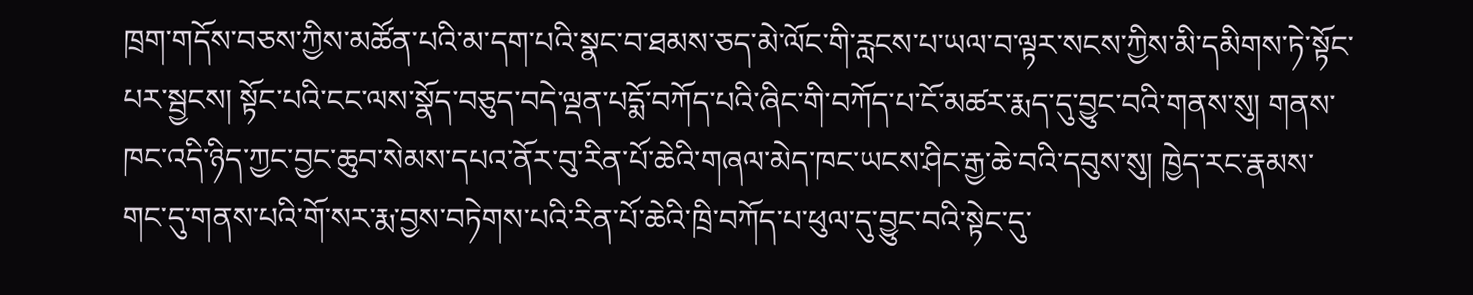ཁྲག་གདོས་བཅས་ཀྱིས་མཚོན་པའི་མ་དག་པའི་སྣང་བ་ཐམས་ཅད་མེ་ལོང་གི་རླངས་པ་ཡལ་བ་ལྟར་སངས་ཀྱིས་མི་དམིགས་ཏེ་སྟོང་པར་སྦྱངས། སྟོང་པའི་ངང་ལས་སྣོད་བཅུད་བདེ་ལྡན་པདྨོ་བཀོད་པའི་ཞིང་གི་བཀོད་པ་ངོ་མཚར་རྨད་དུ་བྱུང་བའི་གནས་སུ། གནས་ཁང་འདི་ཉིད་ཀྱང་བྱང་ཆུབ་སེམས་དཔའ་ནོར་བུ་རིན་པོ་ཆེའི་གཞལ་མེད་ཁང་ཡངས་ཤིང་རྒྱ་ཆེ་བའི་དབུས་སུ། ཁྱེད་རང་རྣམས་གང་དུ་གནས་པའི་གོ་སར་རྨ་བྱས་བཏེགས་པའི་རིན་པོ་ཆེའི་ཁྲི་བཀོད་པ་ཕུལ་དུ་བྱུང་བའི་སྟེང་དུ་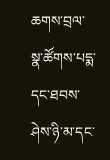ཆགས་བྲལ་སྣ་ཚོགས་པདྨ་དང་ཐབས་ཤེས་ཉི་མ་དང་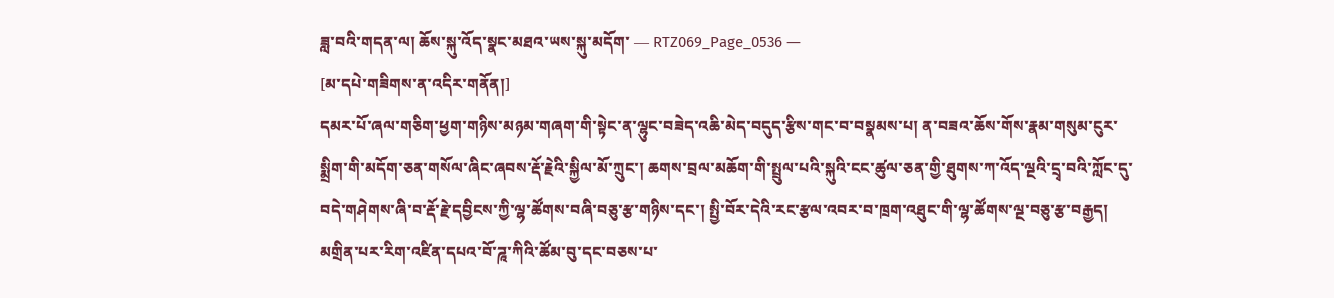ཟླ་བའི་གདན་ལ། ཆོས་སྐུ་འོད་སྣང་མཐའ་ཡས་སྐུ་མདོག་ ― RTZ069_Page_0536 ―
[མ་དཔེ་གཟིགས་ན་འདིར་གནོན།]
དམར་པོ་ཞལ་གཅིག་ཕྱག་གཉིས་མཉམ་གཞག་གི་སྟེང་ན་ལྷུང་བཟེད་འཆི་མེད་བདུད་རྩིས་གང་བ་བསྣམས་པ། ན་བཟའ་ཆོས་གོས་རྣམ་གསུམ་ངུར་སྨྲིག་གི་མདོག་ཅན་གསོལ་ཞིང་ཞབས་རྡོ་རྗེའི་སྐྱིལ་མོ་ཀྲུང་། ཆགས་བྲལ་མཆོག་གི་སྤྲུལ་པའི་སྐུའི་ངང་ཚུལ་ཅན་གྱི་ཐུགས་ཀ་འོད་ལྔའི་དྲྭ་བའི་ཀློང་དུ་བདེ་གཤེགས་ཞི་བ་རྡོ་རྗེ་དབྱིངས་ཀྱི་ལྷ་ཚོགས་བཞི་བཅུ་རྩ་གཉིས་དང་། སྤྱི་བོར་དེའི་རང་རྩལ་འབར་བ་ཁྲག་འཐུང་གི་ལྷ་ཚོགས་ལྔ་བཅུ་རྩ་བརྒྱད། མགྲིན་པར་རིག་འཛིན་དཔའ་བོ་ཌཱ་ཀིའི་ཚོམ་བུ་དང་བཅས་པ་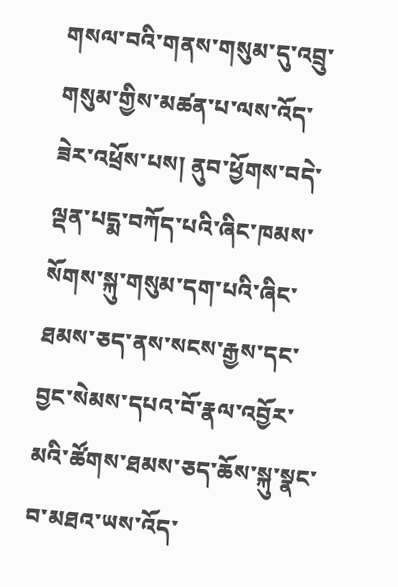གསལ་བའི་གནས་གསུམ་དུ་འབྲུ་གསུམ་གྱིས་མཚན་པ་ལས་འོད་ཟེར་འཕྲོས་པས། ནུབ་ཕྱོགས་བདེ་ལྡན་པདྨ་བཀོད་པའི་ཞིང་ཁམས་སོགས་སྐུ་གསུམ་དག་པའི་ཞིང་ཐམས་ཅད་ནས་སངས་རྒྱས་དང་བྱང་སེམས་དཔའ་བོ་རྣལ་འབྱོར་མའི་ཚོགས་ཐམས་ཅད་ཆོས་སྐུ་སྣང་བ་མཐའ་ཡས་འོད་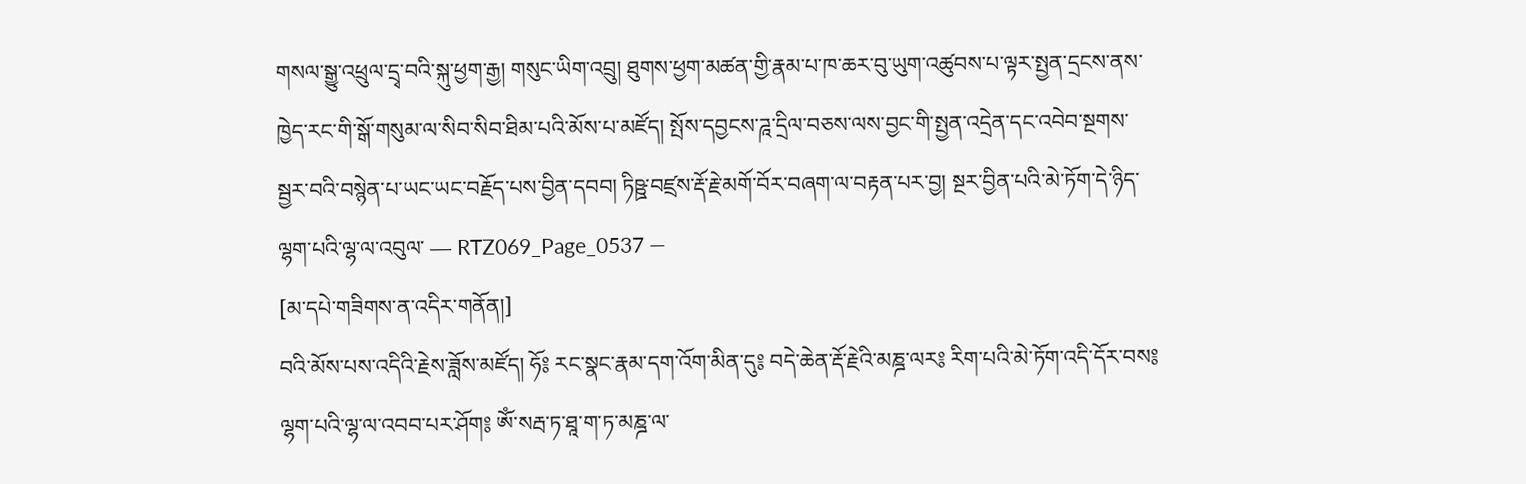གསལ་སྒྱུ་འཕྲུལ་དྲྭ་བའི་སྐུ་ཕྱག་རྒྱ། གསུང་ཡིག་འབྲུ། ཐུགས་ཕྱག་མཚན་གྱི་རྣམ་པ་ཁ་ཆར་བུ་ཡུག་འཚུབས་པ་ལྟར་སྤྱན་དྲངས་ནས་ཁྱེད་རང་གི་སྒོ་གསུམ་ལ་སིབ་སིབ་ཐིམ་པའི་མོས་པ་མཛོད། སྤོས་དབྱངས་ཌཱ་དྲིལ་བཅས་ལས་བྱང་གི་སྤྱན་འདྲེན་དང་འབེབ་སྔགས་སྦྱར་བའི་བསྙེན་པ་ཡང་ཡང་བརྗོད་པས་བྱིན་དབབ། ཏིཥྛ་བཛྲས་རྡོ་རྗེ་མགོ་བོར་བཞག་ལ་བརྟན་པར་བྱ། སྔར་བྱིན་པའི་མེ་ཏོག་དེ་ཉིད་ལྷག་པའི་ལྷ་ལ་འབུལ་ ― RTZ069_Page_0537 ―
[མ་དཔེ་གཟིགས་ན་འདིར་གནོན།]
བའི་མོས་པས་འདིའི་རྗེས་ཟློས་མཛོད། ཧོ༔ རང་སྣང་རྣམ་དག་འོག་མིན་དུ༔ བདེ་ཆེན་རྡོ་རྗེའི་མཎྜ་ལར༔ རིག་པའི་མེ་ཏོག་འདི་དོར་བས༔ ལྷག་པའི་ལྷ་ལ་འབབ་པར་ཤོག༔ ཨོཾ་སརྦ་ཏ་ཐཱ་ག་ཏ་མཎྜ་ལ་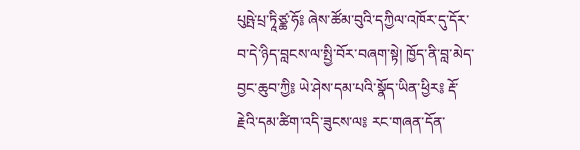པུཥྤེ་པྲ་ཏཱིཙྪ་ཧོ༔ ཞེས་ཚོམ་བུའི་དཀྱིལ་འཁོར་དུ་དོར་བ་དེ་ཉིད་བླངས་ལ་སྤྱི་བོར་བཞག་སྟེ། ཁྱོད་ནི་བླ་མེད་བྱང་ཆུབ་ཀྱི༔ ཡེ་ཤེས་དམ་པའི་སྣོད་ཡིན་ཕྱིར༔ རྡོ་རྗེའི་དམ་ཚིག་འདི་ཟུངས་ལ༔ རང་གཞན་དོན་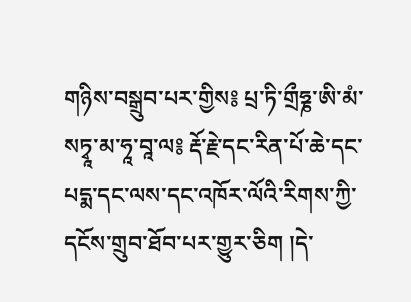གཉིས་བསྒྲུབ་པར་གྱིས༔ པྲ་ཏི་གྲྀཧྞ་ཨི་མཾ་སཏྭཱ་མ་ཧཱ་བཱ་ལ༔ རྡོ་རྗེ་དང་རིན་པོ་ཆེ་དང་པདྨ་དང་ལས་དང་འཁོར་ལོའི་རིགས་ཀྱི་དངོས་གྲུབ་ཐོབ་པར་གྱུར་ཅིག །དེ་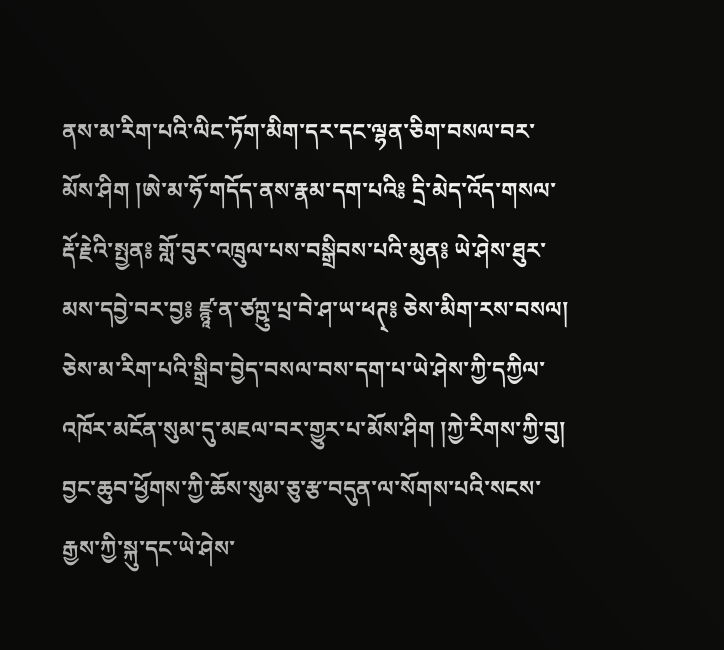ནས་མ་རིག་པའི་ལིང་ཏོག་མིག་དར་དང་ལྷན་ཅིག་བསལ་བར་མོས་ཤིག །ཨེ་མ་ཧོ་གདོད་ནས་རྣམ་དག་པའི༔ དྲི་མེད་འོད་གསལ་རྡོ་རྗེའི་སྤྱན༔ གློ་བུར་འཁྲུལ་པས་བསྒྲིབས་པའི་མུན༔ ཡེ་ཤེས་ཐུར་མས་དབྱེ་བར་བྱ༔ ཛྙཱ་ན་ཙཀྵུ་པྲ་བེ་ཤ་ཡ་ཕཊ྄༔ ཅེས་མིག་རས་བསལ། ཅེས་མ་རིག་པའི་སྒྲིབ་བྱེད་བསལ་བས་དག་པ་ཡེ་ཤེས་ཀྱི་དཀྱིལ་འཁོར་མངོན་སུམ་དུ་མཇལ་བར་གྱུར་པ་མོས་ཤིག །ཀྱེ་རིགས་ཀྱི་བུ། བྱང་ཆུབ་ཕྱོགས་ཀྱི་ཆོས་སུམ་ཅུ་རྩ་བདུན་ལ་སོགས་པའི་སངས་རྒྱས་ཀྱི་སྐུ་དང་ཡེ་ཤེས་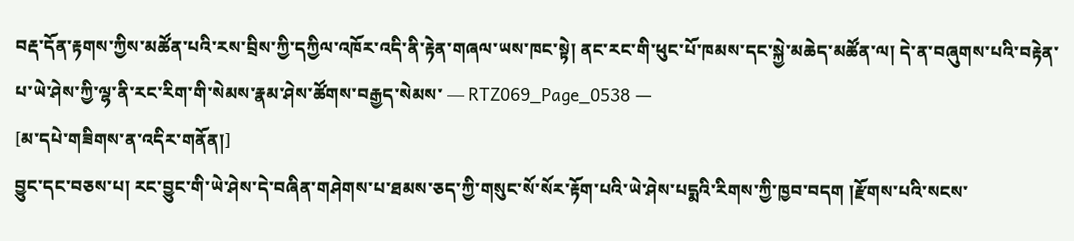བརྡ་དོན་རྟགས་ཀྱིས་མཚོན་པའི་རས་བྲིས་ཀྱི་དཀྱིལ་འཁོར་འདི་ནི་རྟེན་གཞལ་ཡས་ཁང་སྟེ། ནང་རང་གི་ཕུང་པོ་ཁམས་དང་སྐྱེ་མཆེད་མཚོན་ལ། དེ་ན་བཞུགས་པའི་བརྟེན་པ་ཡེ་ཤེས་ཀྱི་ལྷ་ནི་རང་རིག་གི་སེམས་རྣམ་ཤེས་ཚོགས་བརྒྱད་སེམས་ ― RTZ069_Page_0538 ―
[མ་དཔེ་གཟིགས་ན་འདིར་གནོན།]
བྱུང་དང་བཅས་པ། རང་བྱུང་གི་ཡེ་ཤེས་དེ་བཞིན་གཤེགས་པ་ཐམས་ཅད་ཀྱི་གསུང་སོ་སོར་རྟོག་པའི་ཡེ་ཤེས་པདྨའི་རིགས་ཀྱི་ཁྱབ་བདག །རྫོགས་པའི་སངས་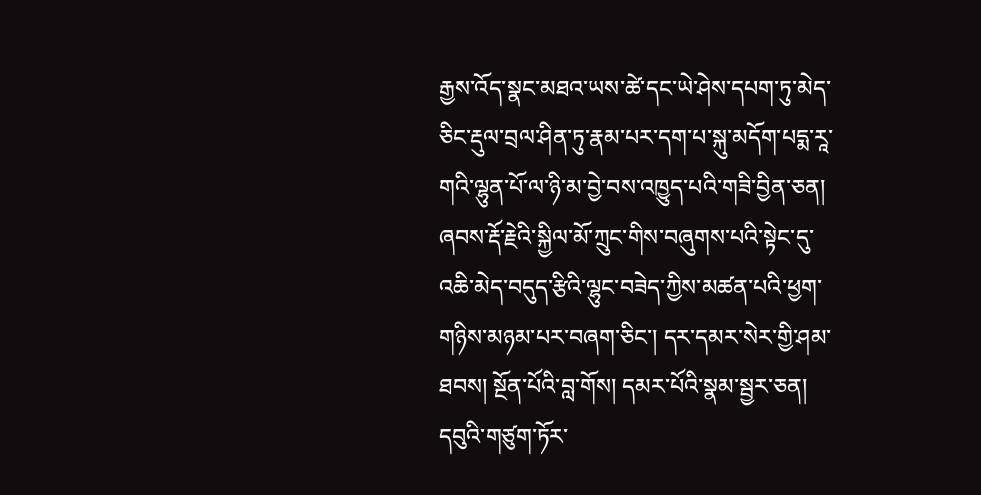རྒྱས་འོད་སྣང་མཐའ་ཡས་ཚེ་དང་ཡེ་ཤེས་དཔག་ཏུ་མེད་ཅིང་རྡུལ་བྲལ་ཤིན་ཏུ་རྣམ་པར་དག་པ་སྐུ་མདོག་པདྨ་རཱ་གའི་ལྷུན་པོ་ལ་ཉི་མ་བྱེ་བས་འཁྱུད་པའི་གཟི་བྱིན་ཅན། ཞབས་རྡོ་རྗེའི་སྐྱིལ་མོ་ཀྲུང་གིས་བཞུགས་པའི་སྟེང་དུ་འཆི་མེད་བདུད་རྩིའི་ལྷུང་བཟེད་ཀྱིས་མཚན་པའི་ཕྱག་གཉིས་མཉམ་པར་བཞག་ཅིང་། དར་དམར་སེར་གྱི་ཤམ་ཐབས། སྔོན་པོའི་བླ་གོས། དམར་པོའི་སྣམ་སྦྱར་ཅན། དབུའི་གཙུག་ཏོར་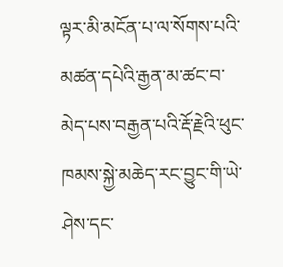ལྟར་མི་མངོན་པ་ལ་སོགས་པའི་མཚན་དཔེའི་རྒྱན་མ་ཚང་བ་མེད་པས་བརྒྱན་པའི་རྡོ་རྗེའི་ཕུང་ཁམས་སྐྱེ་མཆེད་རང་བྱུང་གི་ཡེ་ཤེས་དང་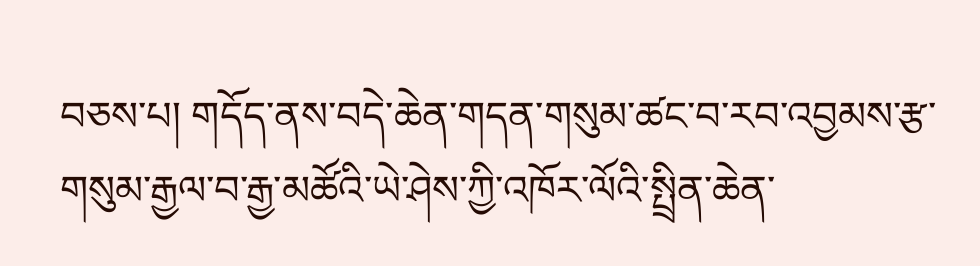བཅས་པ། གདོད་ནས་བདེ་ཆེན་གདན་གསུམ་ཚང་བ་རབ་འབྱམས་རྩ་གསུམ་རྒྱལ་བ་རྒྱ་མཚོའི་ཡེ་ཤེས་ཀྱི་འཁོར་ལོའི་སྤྲིན་ཆེན་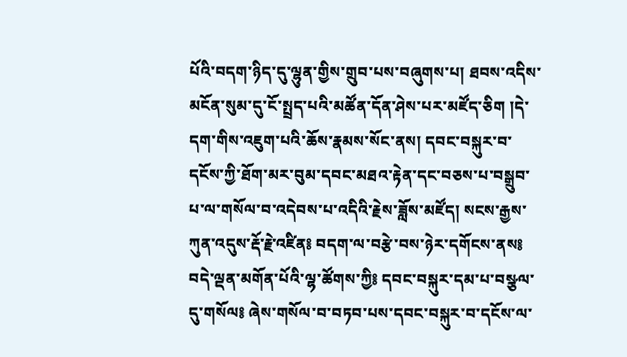པོའི་བདག་ཉིད་དུ་ལྷུན་གྱིས་གྲུབ་པས་བཞུགས་པ། ཐབས་འདིས་མངོན་སུམ་དུ་ངོ་སྤྲད་པའི་མཚོན་དོན་ཤེས་པར་མཛོད་ཅིག །དེ་དག་གིས་འཇུག་པའི་ཆོས་རྣམས་སོང་ནས། དབང་བསྐུར་བ་དངོས་ཀྱི་ཐོག་མར་བུམ་དབང་མཐའ་རྟེན་དང་བཅས་པ་བསྒྲུབ་པ་ལ་གསོལ་བ་འདེབས་པ་འདིའི་རྗེས་ཟློས་མཛོད། སངས་རྒྱས་ཀུན་འདུས་རྡོ་རྗེ་འཛིན༔ བདག་ལ་བརྩེ་བས་ཉེར་དགོངས་ནས༔ བདེ་ལྡན་མགོན་པོའི་ལྷ་ཚོགས་ཀྱི༔ དབང་བསྐུར་དམ་པ་བསྩལ་དུ་གསོལ༔ ཞེས་གསོལ་བ་བཏབ་པས་དབང་བསྐུར་བ་དངོས་ལ་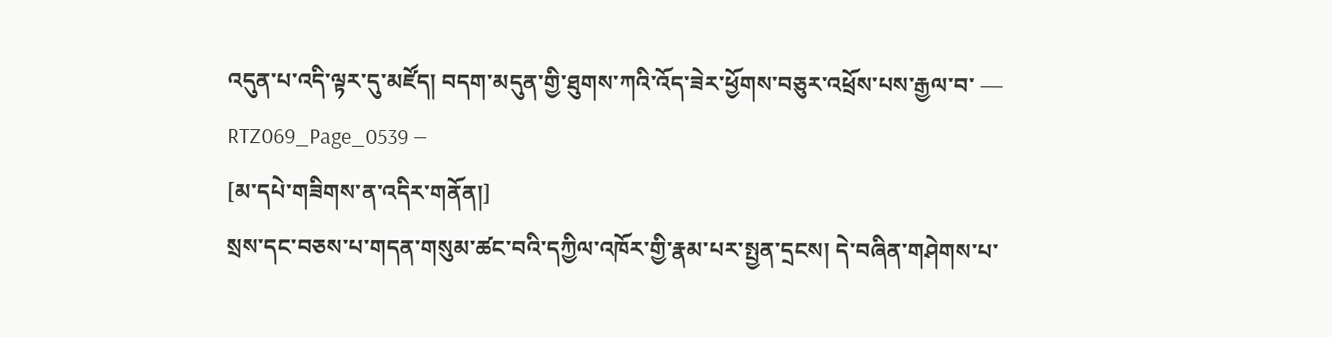འདུན་པ་འདི་ལྟར་དུ་མཛོད། བདག་མདུན་གྱི་ཐུགས་ཀའི་འོད་ཟེར་ཕྱོགས་བཅུར་འཕྲོས་པས་རྒྱལ་བ་ ― RTZ069_Page_0539 ―
[མ་དཔེ་གཟིགས་ན་འདིར་གནོན།]
སྲས་དང་བཅས་པ་གདན་གསུམ་ཚང་བའི་དཀྱིལ་འཁོར་གྱི་རྣམ་པར་སྤྱན་དྲངས། དེ་བཞིན་གཤེགས་པ་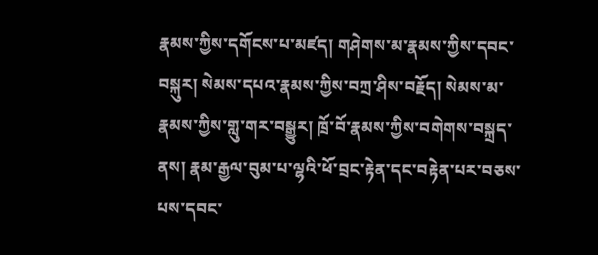རྣམས་ཀྱིས་དགོངས་པ་མཛད། གཤེགས་མ་རྣམས་ཀྱིས་དབང་བསྐུར། སེམས་དཔའ་རྣམས་ཀྱིས་བཀྲ་ཤིས་བརྗོད། སེམས་མ་རྣམས་ཀྱིས་གླུ་གར་བསྒྱུར། ཁྲོ་བོ་རྣམས་ཀྱིས་བགེགས་བསྐྲད་ནས། རྣམ་རྒྱལ་བུམ་པ་ལྷའི་ཕོ་བྲང་རྟེན་དང་བརྟེན་པར་བཅས་པས་དབང་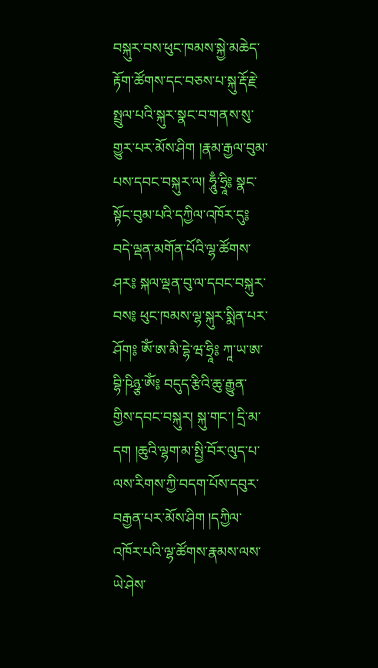བསྐུར་བས་ཕུང་ཁམས་སྐྱེ་མཆེད་རྟོག་ཚོགས་དང་བཅས་པ་སྐུ་རྡོ་རྗེ་སྤྲུལ་པའི་སྐུར་སྣང་བ་གནས་སུ་གྱུར་པར་མོས་ཤིག །རྣམ་རྒྱལ་བུམ་པས་དབང་བསྐུར་ལ། ཧཱུྃ་ཧྲཱི༔ སྣང་སྟོང་བུམ་པའི་དཀྱིལ་འཁོར་དུ༔ བདེ་ལྡན་མགོན་པོའི་ལྷ་ཚོགས་ཤར༔ སྐལ་ལྡན་བུ་ལ་དབང་བསྐུར་བས༔ ཕུང་ཁམས་ལྷ་སྐུར་སྨིན་པར་ཤོག༔ ཨོཾ་ཨ་མི་དྷེ་ཝ་ཧྲཱི༔ ཀཱ་ཡ་ཨ་བྷི་ཥིཉྩ་ཨོཾ༔ བདུད་རྩིའི་ཆུ་རྒྱུན་གྱིས་དབང་བསྐུར། སྐུ་གང་། དྲི་མ་དག །ཆུའི་ལྷག་མ་སྤྱི་བོར་ལུད་པ་ལས་རིགས་ཀྱི་བདག་པོས་དབུར་བརྒྱན་པར་མོས་ཤིག །དཀྱིལ་འཁོར་པའི་ལྷ་ཚོགས་རྣམས་ལས་ཡེ་ཤེས་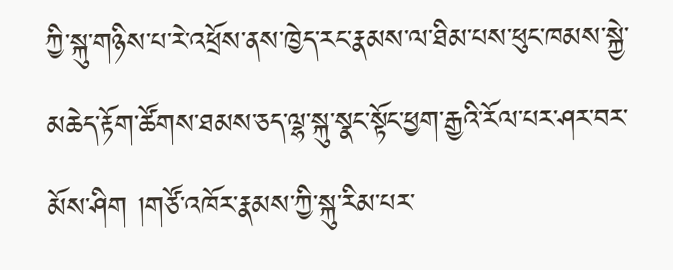ཀྱི་སྐུ་གཉིས་པ་རེ་འཕྲོས་ནས་ཁྱེད་རང་རྣམས་ལ་ཐིམ་པས་ཕུང་ཁམས་སྐྱེ་མཆེད་རྟོག་ཚོགས་ཐམས་ཅད་ལྷ་སྐུ་སྣང་སྟོང་ཕྱག་རྒྱའི་རོལ་པར་ཤར་བར་མོས་ཤིག །གཙོ་འཁོར་རྣམས་ཀྱི་སྐུ་རིམ་པར་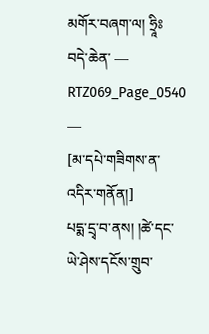མགོར་བཞག་ལ། ཧྲཱིཿ བདེ་ཆེན་ ― RTZ069_Page_0540 ―
[མ་དཔེ་གཟིགས་ན་འདིར་གནོན།]
པདྨ་དྲྭ་བ་ནས། །ཚེ་དང་ཡེ་ཤེས་དངོས་གྲུབ་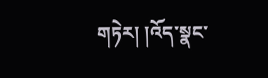གཏེར། །འོད་སྣང་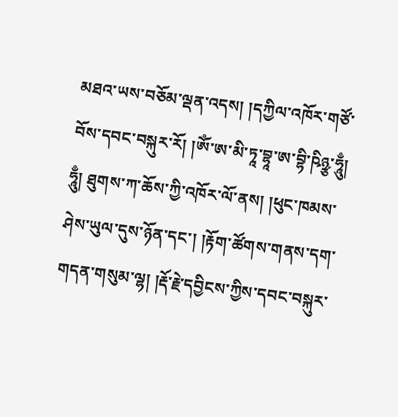མཐའ་ཡས་བཅོམ་ལྡན་འདས། །དཀྱིལ་འཁོར་གཙོ་བོས་དབང་བསྐུར་རོ། །ཨོཾ་ཨ་མི་ཏཱ་བྷཱ་ཨ་བྷི་ཥིཉྩ་ཧཱུྃ། ཧཱུྃ། ཐུགས་ཀ་ཆོས་ཀྱི་འཁོར་ལོ་ནས། །ཕུང་ཁམས་ཤེས་ཡུལ་དུས་ཉོན་དང་། །རྟོག་ཚོགས་གནས་དག་གདན་གསུམ་ལྷ། །རྡོ་རྗེ་དབྱིངས་ཀྱིས་དབང་བསྐུར་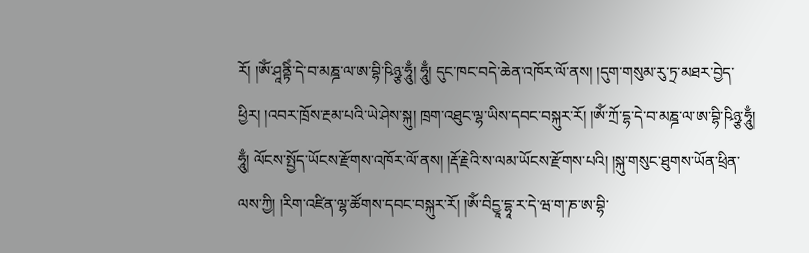རོ། །ཨོཾ་ཤཱནྟིཾ་དེ་བ་མཎྜ་ལ་ཨ་བྷི་ཥིཉྩ་ཧཱུྃ། ཧཱུྃ། དུང་ཁང་བདེ་ཆེན་འཁོར་ལོ་ནས། །དུག་གསུམ་རུ་ཏྲ་མཐར་བྱེད་ཕྱིར། །འབར་ཁྲོས་རྔམ་པའི་ཡེ་ཤེས་སྐུ། ཁྲག་འཐུང་ལྷ་ཡིས་དབང་བསྐུར་རོ། །ཨོཾ་ཀྲོ་དྷ་དེ་བ་མཎྜ་ལ་ཨ་བྷི་ཥིཉྩ་ཧཱུྃ། ཧཱུྃ། ལོངས་སྤྱོད་ཡོངས་རྫོགས་འཁོར་ལོ་ནས། །རྡོ་རྗེའི་ས་ལམ་ཡོངས་རྫོགས་པའི། །སྐུ་གསུང་ཐུགས་ཡོན་ཕྲིན་ལས་ཀྱི། །རིག་འཛིན་ལྷ་ཚོགས་དབང་བསྐུར་རོ། །ཨོཾ་བིདྱཱ་དྷཱ་ར་དེ་ཝ་ག་ཎ་ཨ་བྷི་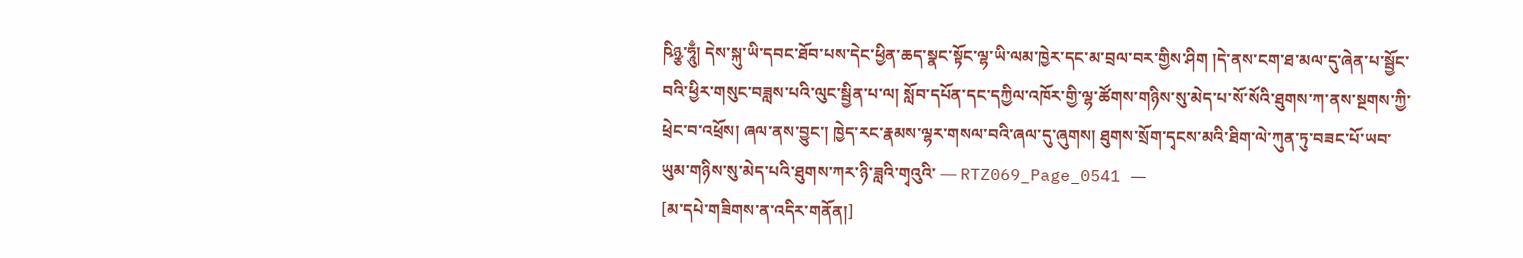ཥིཉྩ་ཧཱུྃ། དེས་སྐུ་ཡི་དབང་ཐོབ་པས་དེང་ཕྱིན་ཆད་སྣང་སྟོང་ལྷ་ཡི་ལམ་ཁྱེར་དང་མ་བྲལ་བར་གྱིས་ཤིག །དེ་ནས་ངག་ཐ་མལ་དུ་ཞེན་པ་སྦྱོང་བའི་ཕྱིར་གསུང་བཟླས་པའི་ལུང་སྦྱིན་པ་ལ། སློབ་དཔོན་དང་དཀྱིལ་འཁོར་གྱི་ལྷ་ཚོགས་གཉིས་སུ་མེད་པ་སོ་སོའི་ཐུགས་ཀ་ནས་སྔགས་ཀྱི་ཕྲེང་བ་འཕྲོས། ཞལ་ནས་བྱུང་། ཁྱེད་རང་རྣམས་ལྷར་གསལ་བའི་ཞལ་དུ་ཞུགས། ཐུགས་སྲོག་དྭངས་མའི་ཐིག་ལེ་ཀུན་ཏུ་བཟང་པོ་ཡབ་ཡུམ་གཉིས་སུ་མེད་པའི་ཐུགས་ཀར་ཉི་ཟླའི་གྭའུའི་ ― RTZ069_Page_0541 ―
[མ་དཔེ་གཟིགས་ན་འདིར་གནོན།]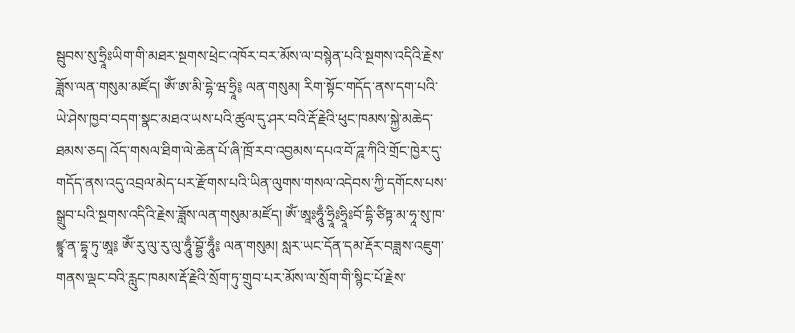སྦུབས་སུ་ཧྲཱིཿཡིག་གི་མཐར་སྔགས་ཕྲེང་འཁོར་བར་མོས་ལ་བསྙེན་པའི་སྔགས་འདིའི་རྗེས་ཟློས་ལན་གསུམ་མཛོད། ཨོཾ་ཨ་མི་དྷེ་ཝ་ཧྲཱི༔ ལན་གསུམ། རིག་སྟོང་གདོད་ནས་དག་པའི་ཡེ་ཤེས་ཁྱབ་བདག་སྣང་མཐའ་ཡས་པའི་ཚུལ་དུ་ཤར་བའི་རྡོ་རྗེའི་ཕུང་ཁམས་སྐྱེ་མཆེད་ཐམས་ཅད། འོད་གསལ་ཐིག་ལེ་ཆེན་པོ་ཞི་ཁྲོ་རབ་འབྱམས་དཔའ་བོ་ཌཱ་ཀིའི་གྲོང་ཁྱེར་དུ་གདོད་ནས་འདུ་འབྲལ་མེད་པར་རྫོགས་པའི་ཡིན་ལུགས་གསལ་འདེབས་ཀྱི་དགོངས་པས་སྒྲུབ་པའི་སྔགས་འདིའི་རྗེས་ཟློས་ལན་གསུམ་མཛོད། ཨོཾ་ཨཱཿཧཱུྃ་ཧྲཱིཿཧྲཱིཿབོ་དྷི་ཙིཏྟ་མ་ཧཱ་སུ་ཁ་ཛྙཱ་ན་དྷཱ་ཏུ་ཨཱ༔ ཨོཾ་རུ་ལུ་རུ་ལུ་ཧཱུྃ་བྷྱོ་ཧཱུྃ༔ ལན་གསུམ། སླར་ཡང་དོན་དམ་རྡོར་བཟླས་འཇུག་གནས་ལྡང་བའི་རླུང་ཁམས་རྡོ་རྗེའི་སྲོག་ཏུ་གྲུབ་པར་མོས་ལ་སྲོག་གི་སྙིང་པོ་རྗེས་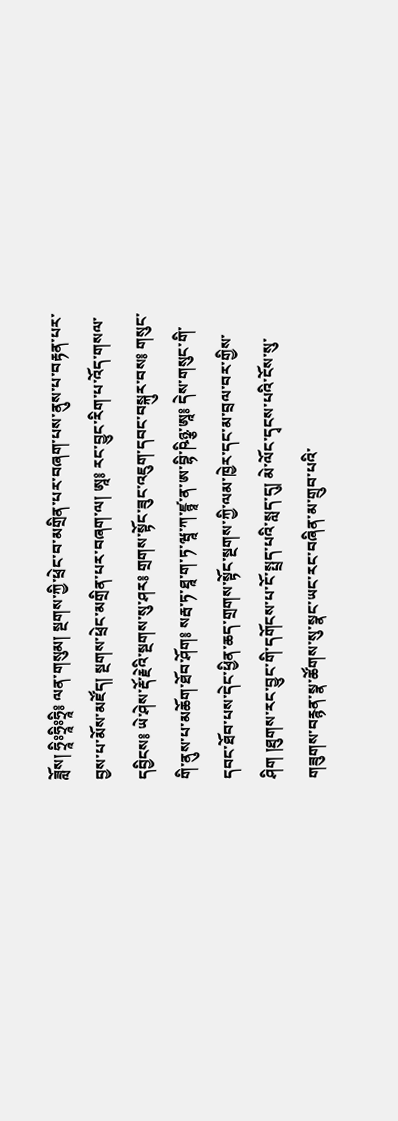ཟློས། ཧྲཱིཿཧྲཱིཿཧྲཱི༔ ལན་གསུམ། སྔགས་ཀྱི་ཕྲེང་བ་མགྲིན་པར་བཞག་པས་ནུས་པ་བརྟན་པར་བྱས་པ་མོས་མཛོད། སྔགས་ཕྲེང་མགྲིན་པར་བཞག་ལ། ཨཱ༔ རང་བྱུང་རིག་པ་འོད་གསལ་དབྱིངས༔ ཡེ་ཤེས་རྡོ་རྗེའི་སྔགས་སུ་ཤར༔ གྲགས་སྟོང་ཟུང་འཇུག་དབང་བསྐུར་བས༔ གསུང་གི་ནུས་པ་མཆོག་ཐོབ་ཤོག༔ སརྦ་ཏ་ཐཱ་ག་ཏ་ཝཱ་ཀ་ཛྙཱ་ན་ཨ་བྷི་ཥིཉྩ་ཨཱ༔ དེས་གསུང་གི་དབང་ཐོབ་པས་དེང་ཕྱིན་ཆད་གྲགས་སྟོང་སྔགས་ཀྱི་ལམ་ཁྱེར་དང་མ་བྲལ་བར་གྱིས་ཤིག །ཐུགས་རང་བྱུང་གི་དགོངས་པ་ངོ་སྤྲད་པའི་སླད་དུ། མེ་ལོང་དྭངས་པའི་ངོས་སུ་གཟུགས་བརྙན་སྣ་ཚོགས་སུ་སྣང་ཡང་རང་བཞིན་མ་གྲུབ་པའི་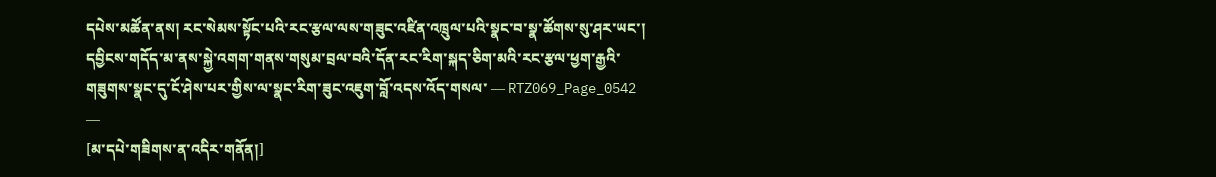དཔེས་མཚོན་ནས། རང་སེམས་སྟོང་པའི་རང་རྩལ་ལས་གཟུང་འཛིན་འཁྲུལ་པའི་སྣང་བ་སྣ་ཚོགས་སུ་ཤར་ཡང་། དབྱིངས་གདོད་མ་ནས་སྐྱེ་འགག་གནས་གསུམ་བྲལ་བའི་དོན་རང་རིག་སྐད་ཅིག་མའི་རང་རྩལ་ཕྱག་རྒྱའི་གཟུགས་སྣང་དུ་ངོ་ཤེས་པར་གྱིས་ལ་སྣང་རིག་ཟུང་འཇུག་བློ་འདས་འོད་གསལ་ ― RTZ069_Page_0542 ―
[མ་དཔེ་གཟིགས་ན་འདིར་གནོན།]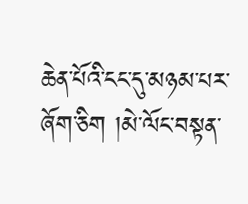ཆེན་པོའི་ངང་དུ་མཉམ་པར་ཞོག་ཅིག །མེ་ལོང་བསྟན་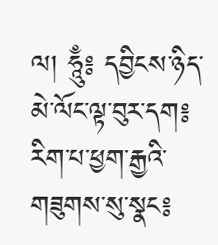ལ། ཧཱུྃ༔ དབྱིངས་ཉིད་མེ་ལོང་ལྟ་བུར་དག༔ རིག་པ་ཕྱག་རྒྱའི་གཟུགས་སུ་སྣང༔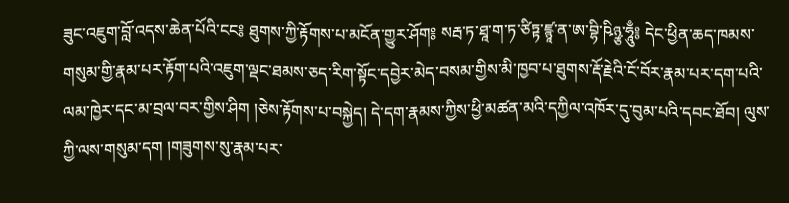ཟུང་འཇུག་བློ་འདས་ཆེན་པོའི་ངང༔ ཐུགས་ཀྱི་རྟོགས་པ་མངོན་གྱུར་ཤོག༔ སརྦ་ཏ་ཐཱ་ག་ཏ་ཙིཏྟ་ཛྙཱ་ན་ཨ་བྷི་ཥིཉྩ་ཧཱུྃ༔ དེང་ཕྱིན་ཆད་ཁམས་གསུམ་གྱི་རྣམ་པར་རྟོག་པའི་འཇུག་ལྡང་ཐམས་ཅད་རིག་སྟོང་དབྱེར་མེད་བསམ་གྱིས་མི་ཁྱབ་པ་ཐུགས་རྡོ་རྗེའི་ངོ་བོར་རྣམ་པར་དག་པའི་ལམ་ཁྱེར་དང་མ་བྲལ་བར་གྱིས་ཤིག །ཅེས་རྟོགས་པ་བསྐྱེད། དེ་དག་རྣམས་ཀྱིས་ཕྱི་མཚན་མའི་དཀྱིལ་འཁོར་དུ་བུམ་པའི་དབང་ཐོབ། ལུས་ཀྱི་ལས་གསུམ་དག །གཟུགས་སུ་རྣམ་པར་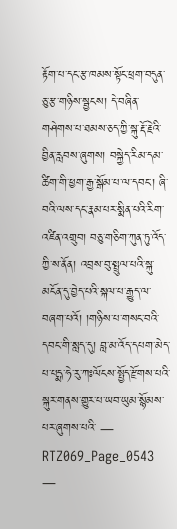རྟོག་པ་དང་རྩ་ཁམས་སྟོང་ཕྲག་བདུན་ཅུ་རྩ་གཉིས་སྦྱངས། དེ་བཞིན་གཤེགས་པ་ཐམས་ཅད་ཀྱི་སྐུ་རྡོ་རྗེའི་བྱིན་རླབས་ཞུགས། བསྐྱེད་རིམ་དམ་ཚིག་གི་ཕྱག་རྒྱ་སྒོམ་པ་ལ་དབང་། ཞི་བའི་ལས་དང་རྣམ་པར་སྨིན་པའི་རིག་འཛིན་འགྲུབ། བཅུ་གཅིག་ཀུན་ཏུ་འོད་ཀྱི་ས་ནོན། འབྲས་བུ་སྤྲུལ་པའི་སྐུ་མངོན་དུ་བྱེད་པའི་སྐལ་པ་རྒྱུད་ལ་བཞག་པའོ། །གཉིས་པ་གསང་བའི་དབང་གི་སླད་དུ། བླ་མ་འོད་དཔག་མེད་པ་པདྨ་ཧེ་རུ་ཀཿལོངས་སྤྱོད་རྫོགས་པའི་སྐུར་གནས་གྱུར་པ་ཡབ་ཡུམ་སྙོམས་པར་ཞུགས་པའི་ ― RTZ069_Page_0543 ―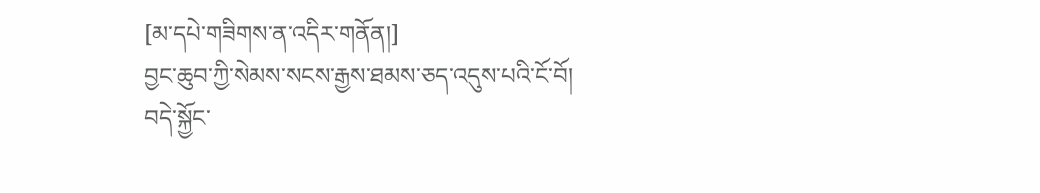[མ་དཔེ་གཟིགས་ན་འདིར་གནོན།]
བྱང་ཆུབ་ཀྱི་སེམས་སངས་རྒྱས་ཐམས་ཅད་འདུས་པའི་ངོ་བོ། བདེ་སྐྱོང་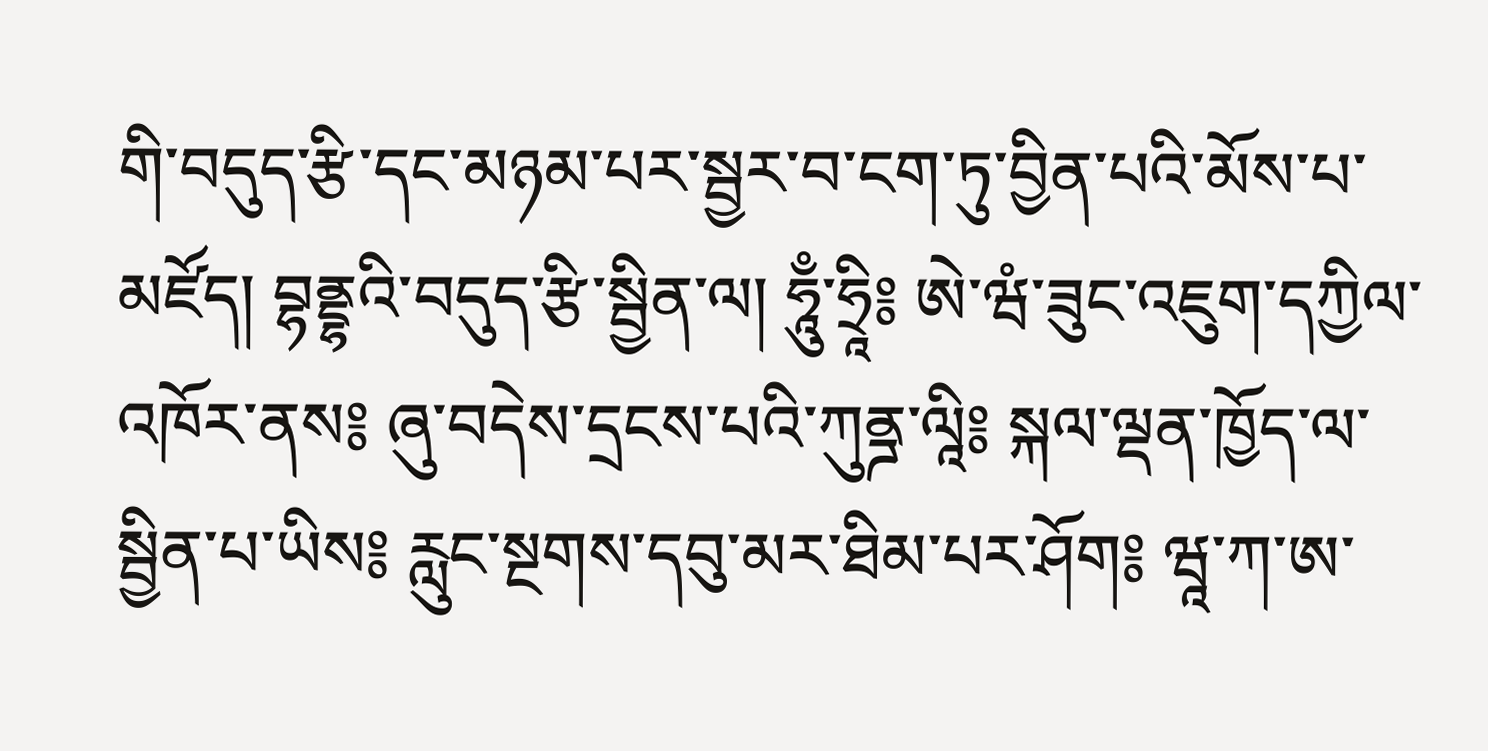གི་བདུད་རྩི་དང་མཉམ་པར་སྦྱར་བ་ངག་ཏུ་བྱིན་པའི་མོས་པ་མཛོད། བྷནྡྷའི་བདུད་རྩི་སྦྱིན་ལ། ཧཱུྃ་ཧྲཱི༔ ཨེ་ཝཾ་ཟུང་འཇུག་དཀྱིལ་འཁོར་ནས༔ ཞུ་བདེས་དྲངས་པའི་ཀུནྜ་ལཱི༔ སྐལ་ལྡན་ཁྱོད་ལ་སྦྱིན་པ་ཡིས༔ རླུང་སྔགས་དབུ་མར་ཐིམ་པར་ཤོག༔ ཝཱ་ཀ་ཨ་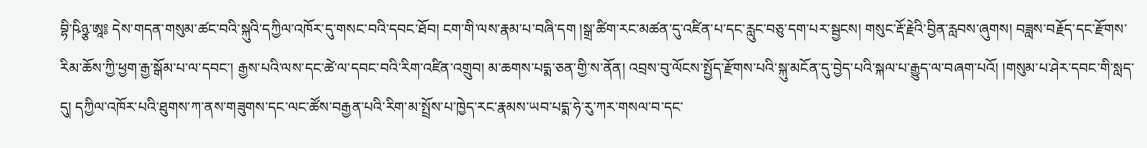བྷི་ཥིཉྩ་ཨཱ༔ དེས་གདན་གསུམ་ཚང་བའི་སྐུའི་དཀྱིལ་འཁོར་དུ་གསང་བའི་དབང་ཐོབ། ངག་གི་ལས་རྣམ་པ་བཞི་དག །སྒྲ་ཚིག་རང་མཚན་དུ་འཛིན་པ་དང་རླུང་བཅུ་དག་པར་སྦྱངས། གསུང་རྡོ་རྗེའི་བྱིན་རླབས་ཞུགས། བཟླས་བརྗོད་དང་རྫོགས་རིམ་ཆོས་ཀྱི་ཕྱག་རྒྱ་སྒོམ་པ་ལ་དབང་། རྒྱས་པའི་ལས་དང་ཚེ་ལ་དབང་བའི་རིག་འཛིན་འགྲུབ། མ་ཆགས་པདྨ་ཅན་གྱི་ས་ནོན། འབྲས་བུ་ལོངས་སྤྱོད་རྫོགས་པའི་སྐུ་མངོན་དུ་བྱེད་པའི་སྐལ་པ་རྒྱུད་ལ་བཞག་པའོ། །གསུམ་པ་ཤེར་དབང་གི་སླད་དུ། དཀྱིལ་འཁོར་པའི་ཐུགས་ཀ་ནས་གཟུགས་དང་ལང་ཚོས་བརྒྱན་པའི་རིག་མ་སྤྲོས་པ་ཁྱེད་རང་རྣམས་ཡབ་པདྨ་ཧེ་རུ་ཀར་གསལ་བ་དང་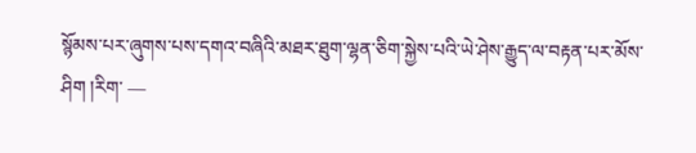སྙོམས་པར་ཞུགས་པས་དགའ་བཞིའི་མཐར་ཐུག་ལྷན་ཅིག་སྐྱེས་པའི་ཡེ་ཤེས་རྒྱུད་ལ་བརྟན་པར་མོས་ཤིག །རིག་ ―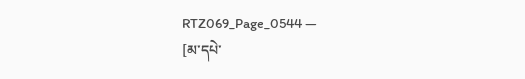RTZ069_Page_0544 ―
[མ་དཔེ་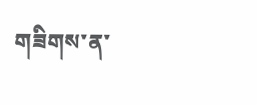གཟིགས་ན་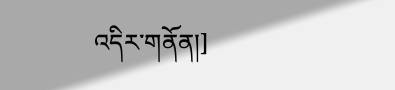འདིར་གནོན།]